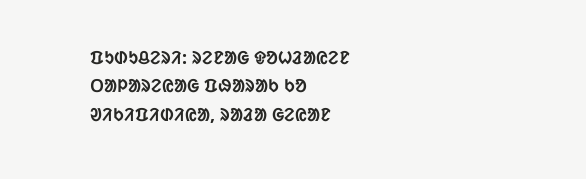ᱯᱩᱰᱩᱪᱮᱨᱤ: ᱨᱮᱱᱟᱜ ᱫᱚᱦᱲᱟᱭᱮᱱ ᱛᱟᱞᱟᱨᱮᱭᱟᱜ ᱯᱷᱟᱨᱟᱠ ᱠᱚ
ᱣᱤᱠᱤᱯᱤᱰᱤᱭᱟ, ᱨᱟᱲᱟ ᱜᱮᱭᱟᱱ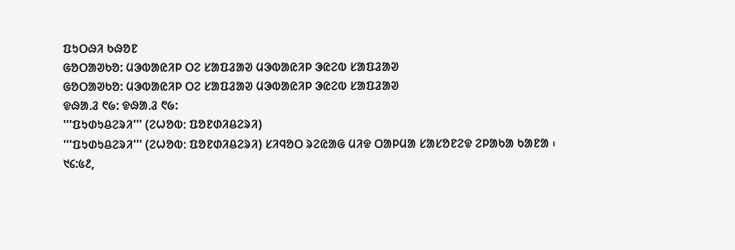ᱯᱩᱛᱷᱤ ᱠᱷᱚᱱ
ᱜᱚᱛᱟᱣᱠᱚ: ᱢᱳᱵᱟᱭᱤᱞ ᱛᱮ ᱥᱟᱯᱲᱟᱣ ᱢᱳᱵᱟᱭᱤᱞ ᱳᱭᱮᱵ ᱥᱟᱯᱲᱟᱣ
ᱜᱚᱛᱟᱣᱠᱚ: ᱢᱳᱵᱟᱭᱤᱞ ᱛᱮ ᱥᱟᱯᱲᱟᱣ ᱢᱳᱵᱟᱭᱤᱞ ᱳᱭᱮᱵ ᱥᱟᱯᱲᱟᱣ
ᱫᱷᱟᱹᱲ ᱖᱙: ᱫᱷᱟᱹᱲ ᱖᱙:
'''ᱯᱩᱰᱩᱪᱮᱨᱤ''' (ᱮᱦᱚᱵᱺ ᱯᱚᱱᱰᱤᱪᱮᱨᱤ)
'''ᱯᱩᱰᱩᱪᱮᱨᱤ''' (ᱮᱦᱚᱵᱺ ᱯᱚᱱᱰᱤᱪᱮᱨᱤ) ᱥᱤᱧᱚᱛ ᱨᱮᱭᱟᱜ ᱢᱤᱫ ᱛᱟᱞᱢᱟ ᱥᱟᱥᱚᱱᱮᱫ ᱮᱞᱟᱠᱟ ᱠᱟᱱᱟ ᱾
᱑᱔:᱕᱒,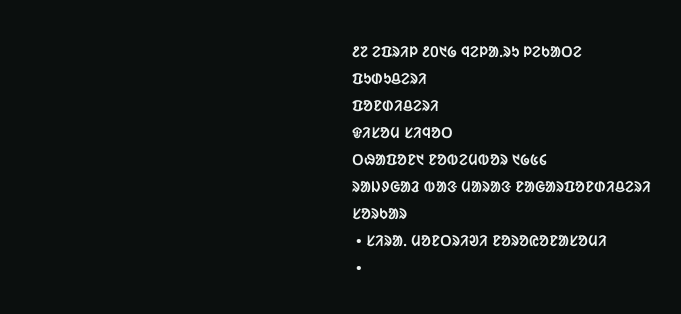᱒᱗ ᱮᱯᱨᱤᱞ ᱒᱐᱑᱙ ᱧᱮᱞᱟᱹᱨᱩ ᱞᱮᱠᱟᱛᱮ
ᱯᱩᱰᱩᱪᱮᱨᱤ
ᱯᱚᱱᱰᱤᱪᱮᱨᱤ
ᱫᱤᱥᱚᱢ ᱥᱤᱧᱚᱛ
ᱛᱷᱟᱯᱚᱱ᱑ ᱱᱚᱵᱮᱢᱵᱚᱨ ᱑᱙᱕᱔
ᱨᱟᱡᱽᱜᱟᱲ ᱵᱟᱝ ᱢᱟᱨᱟᱝ ᱱᱟᱜᱟᱨᱯᱚᱱᱰᱤᱪᱮᱨᱤ
ᱥᱚᱨᱠᱟᱨ
 • ᱥᱤᱨᱟᱹ ᱢᱚᱱᱛᱨᱤᱣᱤ ᱱᱚᱨᱚᱭᱚᱱᱟᱥᱚᱢᱤ
 •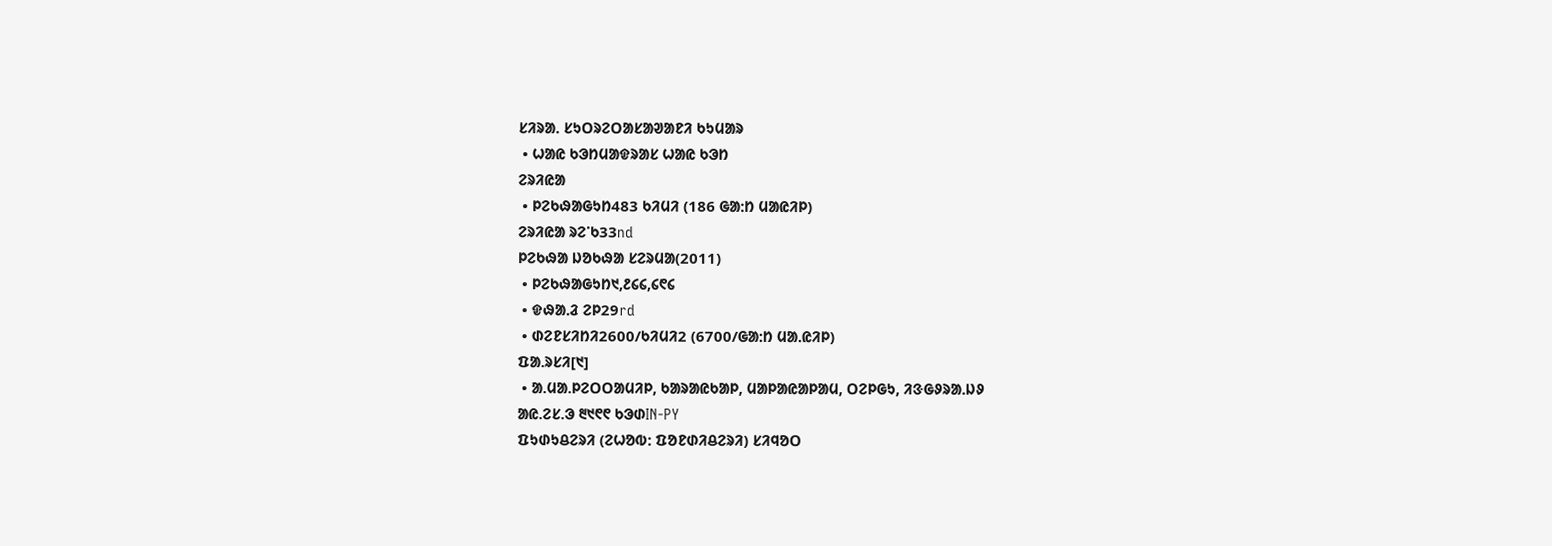ᱥᱤᱨᱟᱹ ᱥᱩᱛᱨᱮᱛᱟᱥᱟᱣᱟᱱᱤ ᱠᱩᱢᱟᱨ
 • ᱦᱟᱭ ᱠᱳᱴᱢᱟᱫᱨᱟᱥ ᱦᱟᱭ ᱠᱳᱴ
ᱮᱨᱤᱭᱟ
 • ᱞᱮᱠᱷᱟᱜᱩᱴ483 ᱠᱤᱢᱤ (186 ᱜᱟᱺᱴ ᱢᱟᱭᱤᱞ)
ᱮᱨᱤᱭᱟ ᱨᱮᱸᱠ33nd
ᱞᱮᱠᱷᱟ ᱡᱚᱠᱷᱟ ᱥᱮᱨᱢᱟ(2011)
 • ᱞᱮᱠᱷᱟᱜᱩᱴ᱑,᱒᱔᱔,᱔᱖᱔
 • ᱫᱷᱟᱹᱲ ᱮᱞ29rd
 • ᱰᱮᱱᱥᱤᱴᱤ2600/ᱠᱤᱢᱤ2 (6700/ᱜᱟᱺᱴ ᱢᱟᱹᱭᱤᱞ)
ᱯᱟ.ᱨᱥᱤ[᱑]
 • ᱟ.ᱢᱟ.ᱞᱮᱛᱛᱟᱢᱤᱞ, ᱠᱟᱨᱟᱭᱠᱟᱞ, ᱢᱟᱞᱟᱭᱟᱞᱟᱢ, ᱛᱮᱞᱜᱩ, ᱤᱝᱜᱽᱨᱟᱹᱡᱽ
ᱟᱭ.ᱮᱥ.ᱳ ᱓᱑᱖᱖ ᱠᱳᱰIN-PY
ᱯᱩᱰᱩᱪᱮᱨᱤ (ᱮᱦᱚᱵᱺ ᱯᱚᱱᱰᱤᱪᱮᱨᱤ) ᱥᱤᱧᱚᱛ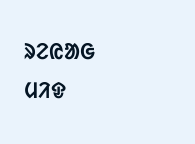ᱨᱮᱭᱟᱜ ᱢᱤᱫ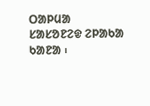ᱛᱟᱞᱢᱟ ᱥᱟᱥᱚᱱᱮᱫ ᱮᱞᱟᱠᱟ ᱠᱟᱱᱟ ᱾